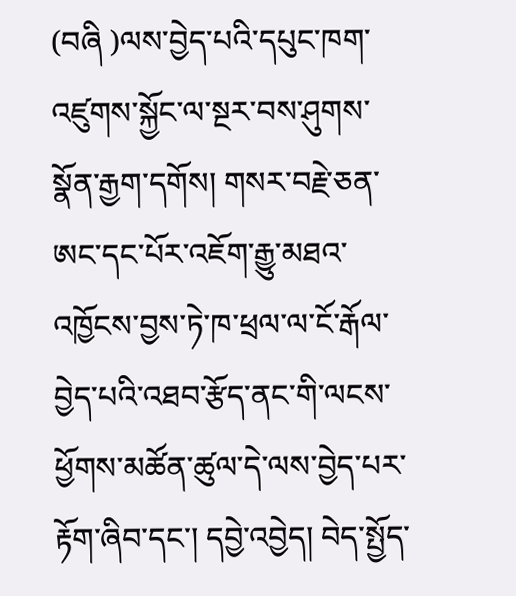(བཞི )ལས་བྱེད་པའི་དཔུང་ཁག་འཛུགས་སྐྱོང་ལ་སྔར་བས་ཤུགས་སྣོན་རྒྱག་དགོས། གསར་བརྗེ་ཅན་ཨང་དང་པོར་འཇོག་རྒྱུ་མཐའ་འཁྱོངས་བྱས་ཏེ་ཁ་ཕྲལ་ལ་ངོ་རྒོལ་བྱེད་པའི་འཐབ་རྩོད་ནང་གི་ལངས་ཕྱོགས་མཚོན་ཚུལ་དེ་ལས་བྱེད་པར་རྟོག་ཞིབ་དང་། དབྱེ་འབྱེད། བེད་སྤྱོད་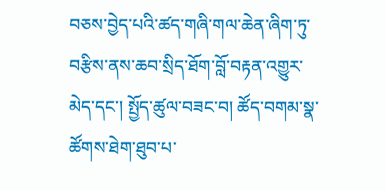བཅས་བྱེད་པའི་ཚད་གཞི་གལ་ཆེན་ཞིག་ཏུ་བརྩིས་ནས་ཆབ་སྲིད་ཐོག་བློ་བརྟན་འགྱུར་མེད་དང་། སྤྱོད་ཚུལ་བཟང་བ། ཚོད་བགམ་སྣ་ཚོགས་ཐེག་ཐུབ་པ་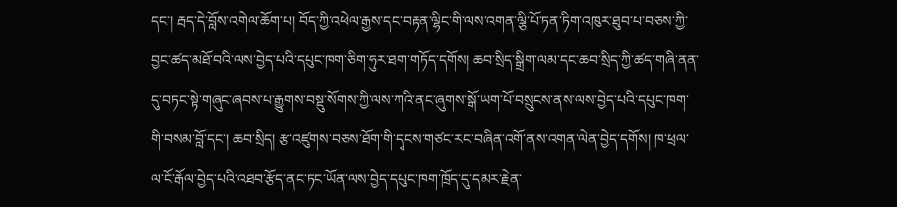དང་། རྦད་དེ་བློས་འགེལ་ཆོག་པ། བོད་ཀྱི་འཕེལ་རྒྱས་དང་བརྟན་ལྷིང་གི་ལས་འགན་ལྕི་པོ་ཏན་ཏིག་འཁུར་ཐུབ་པ་བཅས་ཀྱི་བྱང་ཚད་མཐོ་བའི་ལས་བྱེད་པའི་དཔུང་ཁག་ཅིག་ཧུར་ཐག་གཏོད་དགོས། ཆབ་སྲིད་སྒྲིག་ལམ་དང་ཆབ་སྲིད་ཀྱི་ཚད་གཞི་ནན་དུ་བཏང་སྟེ་གཞུང་ཞབས་པ་རྒྱུགས་བསྡུ་སོགས་ཀྱི་ལས་ཀའི་ནང་ཞུགས་སྒོ་ཡག་པོ་བསྲུངས་ནས་ལས་བྱེད་པའི་དཔུང་ཁག་གི་བསམ་བློ་དང་། ཆབ་སྲིད། རྩ་འཛུགས་བཅས་ཐོག་གི་དྭངས་གཙང་རང་བཞིན་འགོ་ནས་འགན་ལེན་བྱེད་དགོས། ཁ་ཕྲལ་ལ་ངོ་རྒོལ་བྱེད་པའི་འཐབ་རྩོད་ནང་ཏང་ཡོན་ལས་བྱེད་དཔུང་ཁག་ཁྲོད་དུ་དམར་རྗེན་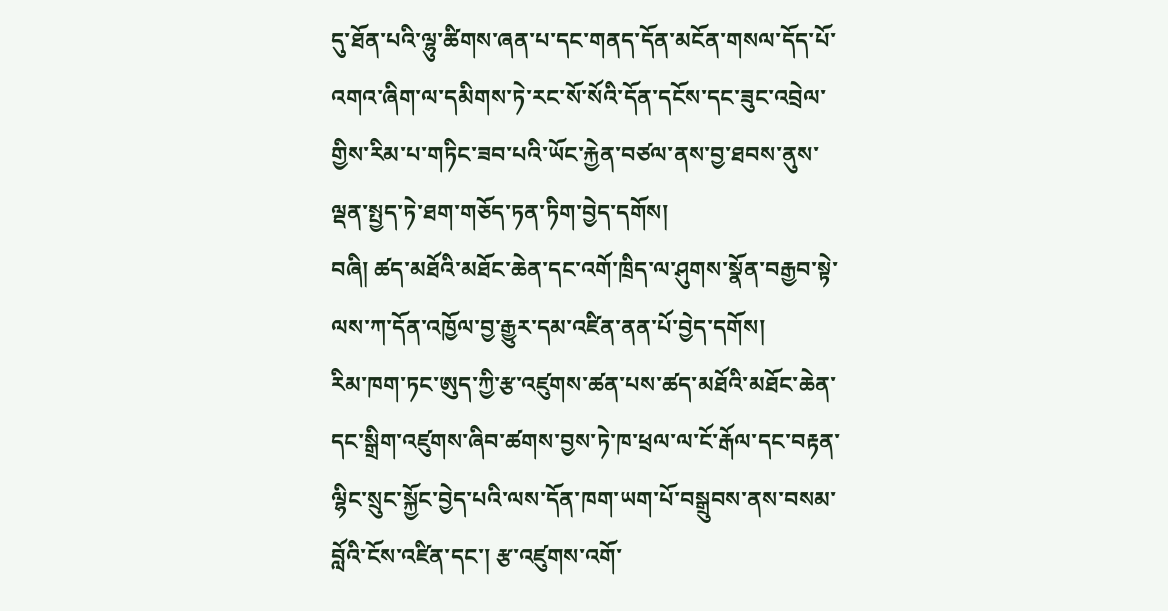དུ་ཐོན་པའི་ལྷུ་ཚིགས་ཞན་པ་དང་གནད་དོན་མངོན་གསལ་དོད་པོ་འགའ་ཞིག་ལ་དམིགས་ཏེ་རང་སོ་སོའི་དོན་དངོས་དང་ཟུང་འབྲེལ་གྱིས་རིམ་པ་གཏིང་ཟབ་པའི་ཡོང་རྐྱེན་བཙལ་ནས་བྱ་ཐབས་ནུས་ལྡན་སྤྱད་ཏེ་ཐག་གཅོད་ཏན་ཏིག་བྱེད་དགོས།
བཞི། ཚད་མཐོའི་མཐོང་ཆེན་དང་འགོ་ཁྲིད་ལ་ཤུགས་སྣོན་བརྒྱབ་སྟེ་ལས་ཀ་དོན་འཁྱོལ་བྱ་རྒྱུར་དམ་འཛིན་ནན་པོ་བྱེད་དགོས།
རིམ་ཁག་ཏང་ཨུད་ཀྱི་རྩ་འཛུགས་ཚན་པས་ཚད་མཐོའི་མཐོང་ཆེན་དང་སྒྲིག་འཛུགས་ཞིབ་ཚགས་བྱས་ཏེ་ཁ་ཕྲལ་ལ་ངོ་རྒོལ་དང་བརྟན་ལྷིང་སྲུང་སྐྱོང་བྱེད་པའི་ལས་དོན་ཁག་ཡག་པོ་བསྒྲུབས་ནས་བསམ་བློའི་ངོས་འཛིན་དང་། རྩ་འཛུགས་འགོ་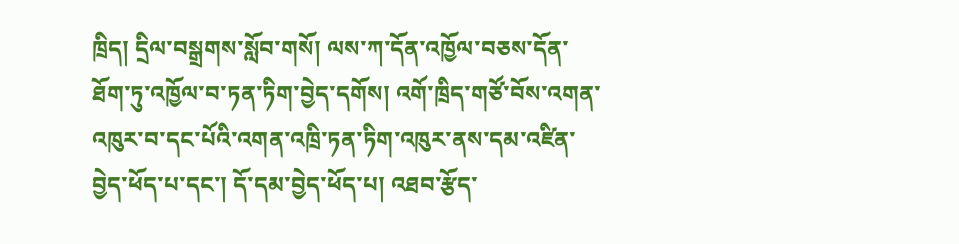ཁྲིད། དྲིལ་བསྒྲགས་སློབ་གསོ། ལས་ཀ་དོན་འཁྱོལ་བཅས་དོན་ཐོག་ཏུ་འཁྱོལ་བ་ཏན་ཏིག་བྱེད་དགོས། འགོ་ཁྲིད་གཙོ་བོས་འགན་འཁུར་བ་དང་པོའི་འགན་འཁྲི་ཏན་ཏིག་འཁུར་ནས་དམ་འཛིན་བྱེད་ཕོད་པ་དང་། དོ་དམ་བྱེད་ཕོད་པ། འཐབ་རྩོད་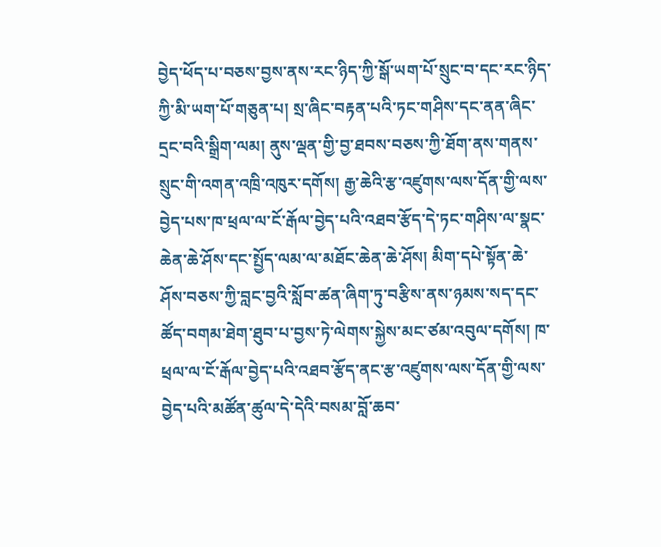བྱེད་ཕོད་པ་བཅས་བྱས་ནས་རང་ཉིད་ཀྱི་སྒོ་ཡག་པོ་སྲུང་བ་དང་རང་ཉིད་ཀྱི་མི་ཡག་པོ་གཅུན་པ། སྲ་ཞིང་བརྟན་པའི་ཏང་གཤིས་དང་ནན་ཞིང་དྲང་བའི་སྒྲིག་ལམ། ནུས་ལྡན་གྱི་བྱ་ཐབས་བཅས་ཀྱི་ཐོག་ནས་གནས་སྲུང་གི་འགན་འཁྲི་འཁུར་དགོས། རྒྱ་ཆེའི་རྩ་འཛུགས་ལས་དོན་གྱི་ལས་བྱེད་པས་ཁ་ཕྲལ་ལ་ངོ་རྒོལ་བྱེད་པའི་འཐབ་རྩོད་དེ་ཏང་གཤིས་ལ་སྣང་ཆེན་ཆེ་ཤོས་དང་སྤྱོད་ལམ་ལ་མཐོང་ཆེན་ཆེ་ཤོས། མིག་དཔེ་སྟོན་ཆེ་ཤོས་བཅས་ཀྱི་བླང་བྱའི་སློབ་ཚན་ཞིག་ཏུ་བརྩིས་ནས་ཉམས་སད་དང་ཚོད་བགམ་ཐེག་ཐུབ་པ་བྱས་ཏེ་ལེགས་སྐྱེས་མང་ཙམ་འབུལ་དགོས། ཁ་ཕྲལ་ལ་ངོ་རྒོལ་བྱེད་པའི་འཐབ་རྩོད་ནང་རྩ་འཛུགས་ལས་དོན་གྱི་ལས་བྱེད་པའི་མཚོན་ཚུལ་དེ་དེའི་བསམ་བློ་ཆབ་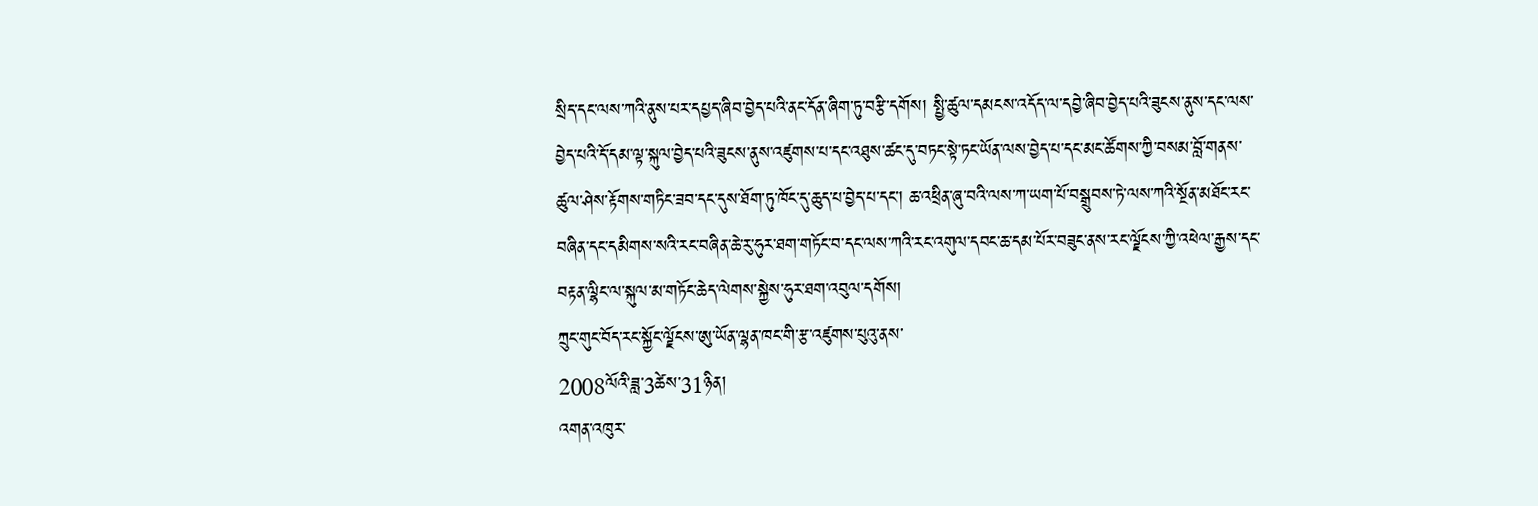སྲིད་དང་ལས་ཀའི་ནུས་པར་དཔྱད་ཞིབ་བྱེད་པའི་ནང་དོན་ཞིག་ཏུ་བརྩི་དགོས། སྤྱི་ཚུལ་དམངས་འདོད་ལ་དབྱེ་ཞིབ་བྱེད་པའི་ཟུངས་ནུས་དང་ལས་བྱེད་པའི་དོ་དམ་ལྟ་སྐུལ་བྱེད་པའི་ཟུངས་ནུས་འཛུགས་པ་དང་འཐུས་ཚང་དུ་བཏང་སྟེ་ཏང་ཡོན་ལས་བྱེད་པ་དང་མང་ཚོགས་ཀྱི་བསམ་བློ་གནས་ཚུལ་ཤེས་རྟོགས་གཏིང་ཟབ་དང་དུས་ཐོག་ཏུ་ཁོང་དུ་ཆུད་པ་བྱེད་པ་དང་། ཆ་འཕྲིན་ཞུ་བའི་ལས་ཀ་ཡག་པོ་བསྒྲུབས་ཏེ་ལས་ཀའི་སྔོན་མཐོང་རང་བཞིན་དང་དམིགས་སའི་རང་བཞིན་ཆེ་རུ་ཧུར་ཐག་གཏོང་བ་དང་ལས་ཀའི་རང་འགུལ་དབང་ཆ་དམ་པོར་བཟུང་ནས་རང་ལྗོངས་ཀྱི་འཕེལ་རྒྱས་དང་བརྟན་ལྷིང་ལ་སྐུལ་མ་གཏོང་ཆེད་ལེགས་སྐྱེས་ཧུར་ཐག་འབུལ་དགོས།
ཀྲུང་གུང་བོད་རང་སྐྱོང་ལྗོངས་ཨུ་ཡོན་ལྷན་ཁང་གི་རྩ་འཛུགས་པུའུ་ནས་
2008ལོའི་ཟླ་3ཚེས་31ཉིན།
འགན་འཁུར་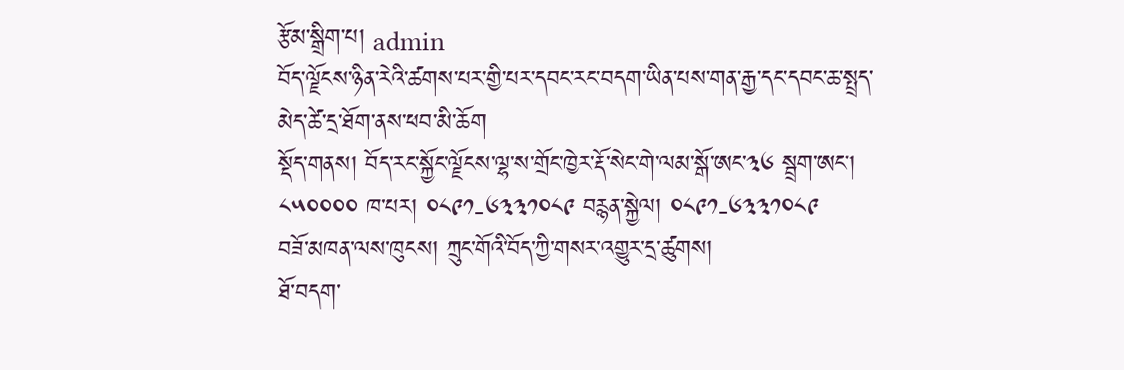རྩོམ་སྒྲིག་པ། admin
བོད་ལྗོངས་ཉིན་རེའི་ཚགས་པར་གྱི་པར་དབང་རང་བདག་ཡིན་པས་གན་རྒྱ་དང་དབང་ཆ་སྤྲད་མེད་ཚེ་དྲ་ཐོག་ནས་ཕབ་མི་ཆོག
སྡོད་གནས། བོད་རང་སྐྱོང་ལྗོངས་ལྷ་ས་གྲོང་ཁྱེར་རྡོ་སེང་གེ་ལམ་སྒོ་ཨང་༣༦ སྦྲག་ཨང། ༨༥༠༠༠༠ ཁ་པར། ༠༨༩༡-༦༣༣༡༠༨༩ བརྙན་སྐྱེལ། ༠༨༩༡-༦༣༣༡༠༨༩
བཟོ་མཁན་ལས་ཁུངས། ཀྲུང་གོའི་བོད་ཀྱི་གསར་འགྱུར་དྲ་ཚུགས།
ཐོ་བདག་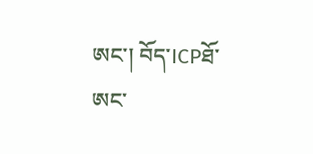ཨང་། བོད་ICPཐོ་ཨང་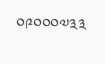༠༩༠༠༠༧༣༣